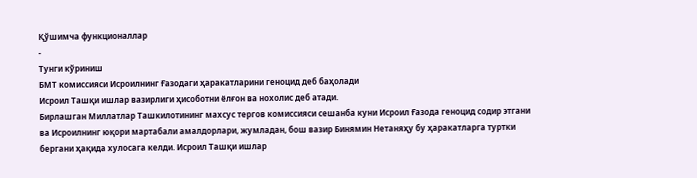Қўшимча функционаллар
-
Тунги кўриниш
БМТ комиссияси Исроилнинг Ғазодаги ҳаракатларини геноцид деб баҳолади
Исроил Ташқи ишлар вазирлиги ҳисоботни ёлғон ва нохолис деб атади.
Бирлашган Миллатлар Ташкилотининг махсус тергов комиссияси сешанба куни Исроил Ғазода геноцид содир этгани ва Исроилнинг юқори мартабали амалдорлари, жумладан, бош вазир Бинямин Нетаняҳу бу ҳаракатларга туртки бергани ҳақида хулосага келди. Исроил Ташқи ишлар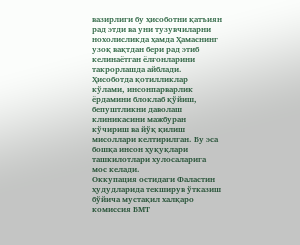вазирлиги бу ҳисоботни қатъиян рад этди ва уни тузувчиларни нохолисликда ҳамда Ҳамаснинг узоқ вақтдан бери рад этиб келинаётган ёлғонларини такрорлашда айблади.
Ҳисоботда қотилликлар кўлами, инсонпарварлик ёрдамини блоклаб қўйиш, бепуштликни даволаш клиникасини мажбуран кўчириш ва йўқ қилиш мисоллари келтирилган. Бу эса бошқа инсон ҳуқуқлари ташкилотлари хулосаларига мос келади.
Оккупация остидаги Фаластин ҳудудларида текширув ўтказиш бўйича мустақил халқаро комиссия БМТ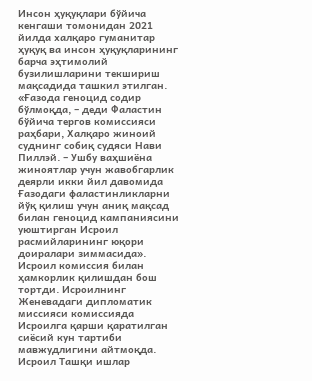Инсон ҳуқуқлари бўйича кенгаши томонидан 2021 йилда халқаро гуманитар ҳуқуқ ва инсон ҳуқуқларининг барча эҳтимолий бузилишларини текшириш мақсадида ташкил этилган.
«Ғазода геноцид содир бўлмоқда, – деди Фаластин бўйича тергов комиссияси раҳбари, Халқаро жиноий суднинг собиқ судяси Нави Пиллэй. – Ушбу ваҳшиёна жиноятлар учун жавобгарлик деярли икки йил давомида Ғазодаги фаластинликларни йўқ қилиш учун аниқ мақсад билан геноцид кампаниясини уюштирган Исроил расмийларининг юқори доиралари зиммасида».
Исроил комиссия билан ҳамкорлик қилишдан бош тортди. Исроилнинг Женевадаги дипломатик миссияси комиссияда Исроилга қарши қаратилган сиёсий кун тартиби мавжудлигини айтмоқда.
Исроил Ташқи ишлар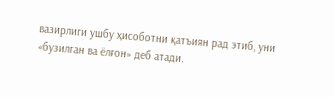вазирлиги ушбу ҳисоботни қатъиян рад этиб, уни «бузилган ва ёлғон» деб атади.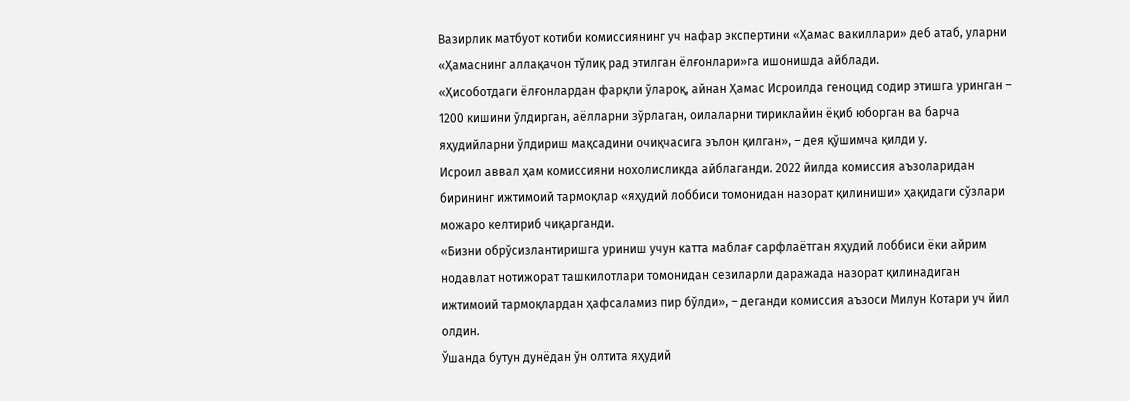Вазирлик матбуот котиби комиссиянинг уч нафар экспертини «Ҳамас вакиллари» деб атаб, уларни «Ҳамаснинг аллақачон тўлиқ рад этилган ёлғонлари»га ишонишда айблади.
«Ҳисоботдаги ёлғонлардан фарқли ўлароқ, айнан Ҳамас Исроилда геноцид содир этишга уринган – 1200 кишини ўлдирган, аёлларни зўрлаган, оилаларни тириклайин ёқиб юборган ва барча яҳудийларни ўлдириш мақсадини очиқчасига эълон қилган», – дея қўшимча қилди у.
Исроил аввал ҳам комиссияни нохолисликда айблаганди. 2022 йилда комиссия аъзоларидан бирининг ижтимоий тармоқлар «яҳудий лоббиси томонидан назорат қилиниши» ҳақидаги сўзлари можаро келтириб чиқарганди.
«Бизни обрўсизлантиришга уриниш учун катта маблағ сарфлаётган яҳудий лоббиси ёки айрим нодавлат нотижорат ташкилотлари томонидан сезиларли даражада назорат қилинадиган ижтимоий тармоқлардан ҳафсаламиз пир бўлди», – деганди комиссия аъзоси Милун Котари уч йил олдин.
Ўшанда бутун дунёдан ўн олтита яҳудий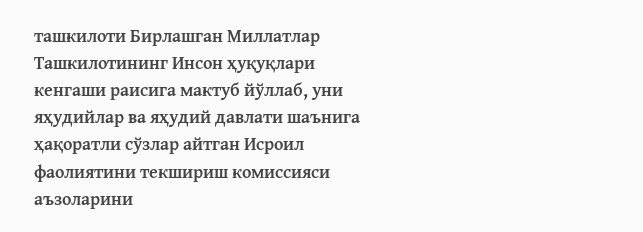ташкилоти Бирлашган Миллатлар Ташкилотининг Инсон ҳуқуқлари кенгаши раисига мактуб йўллаб, уни яҳудийлар ва яҳудий давлати шаънига ҳақоратли сўзлар айтган Исроил фаолиятини текшириш комиссияси аъзоларини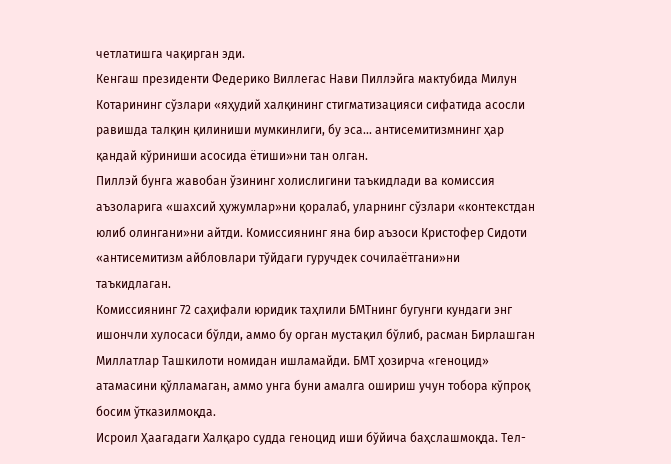четлатишга чақирган эди.
Кенгаш президенти Федерико Виллегас Нави Пиллэйга мактубида Милун Котарининг сўзлари «яҳудий халқининг стигматизацияси сифатида асосли равишда талқин қилиниши мумкинлиги, бу эса... антисемитизмнинг ҳар қандай кўриниши асосида ётиши»ни тан олган.
Пиллэй бунга жавобан ўзининг холислигини таъкидлади ва комиссия аъзоларига «шахсий ҳужумлар»ни қоралаб, уларнинг сўзлари «контекстдан юлиб олингани»ни айтди. Комиссиянинг яна бир аъзоси Кристофер Сидоти «антисемитизм айбловлари тўйдаги гуручдек сочилаётгани»ни таъкидлаган.
Комиссиянинг 72 саҳифали юридик таҳлили БМТнинг бугунги кундаги энг ишончли хулосаси бўлди, аммо бу орган мустақил бўлиб, расман Бирлашган Миллатлар Ташкилоти номидан ишламайди. БМТ ҳозирча «геноцид» атамасини қўлламаган, аммо унга буни амалга ошириш учун тобора кўпроқ босим ўтказилмоқда.
Исроил Ҳаагадаги Халқаро судда геноцид иши бўйича баҳслашмоқда. Тел-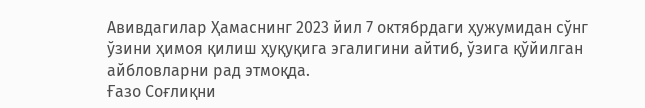Авивдагилар Ҳамаснинг 2023 йил 7 октябрдаги ҳужумидан сўнг ўзини ҳимоя қилиш ҳуқуқига эгалигини айтиб, ўзига қўйилган айбловларни рад этмоқда.
Ғазо Соғлиқни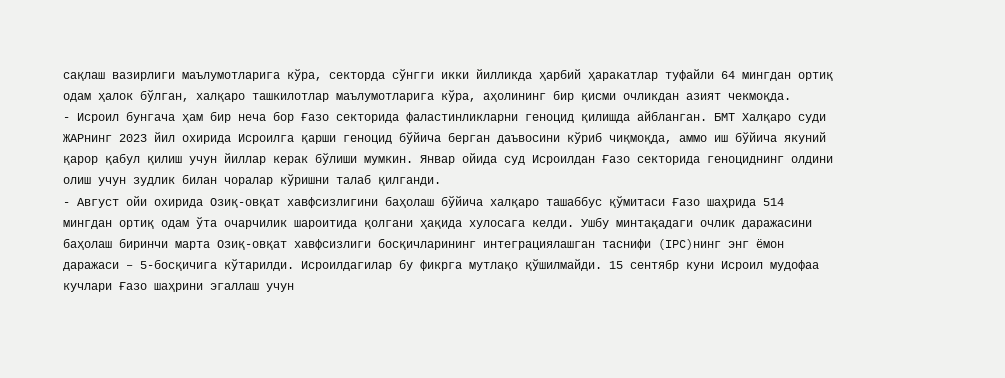сақлаш вазирлиги маълумотларига кўра, секторда сўнгги икки йилликда ҳарбий ҳаракатлар туфайли 64 мингдан ортиқ одам ҳалок бўлган, халқаро ташкилотлар маълумотларига кўра, аҳолининг бир қисми очликдан азият чекмоқда.
- Исроил бунгача ҳам бир неча бор Ғазо секторида фаластинликларни геноцид қилишда айбланган. БМТ Халқаро суди ЖАРнинг 2023 йил охирида Исроилга қарши геноцид бўйича берган даъвосини кўриб чиқмоқда, аммо иш бўйича якуний қарор қабул қилиш учун йиллар керак бўлиши мумкин. Январ ойида суд Исроилдан Ғазо секторида геноциднинг олдини олиш учун зудлик билан чоралар кўришни талаб қилганди.
- Август ойи охирида Озиқ-овқат хавфсизлигини баҳолаш бўйича халқаро ташаббус қўмитаси Ғазо шаҳрида 514 мингдан ортиқ одам ўта очарчилик шароитида қолгани ҳақида хулосага келди. Ушбу минтақадаги очлик даражасини баҳолаш биринчи марта Озиқ-овқат хавфсизлиги босқичларининг интеграциялашган таснифи (IPC)нинг энг ёмон даражаси – 5-босқичига кўтарилди. Исроилдагилар бу фикрга мутлақо қўшилмайди. 15 сентябр куни Исроил мудофаа кучлари Ғазо шаҳрини эгаллаш учун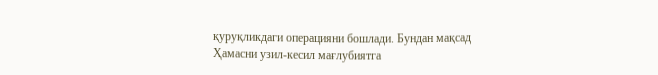қуруқликдаги операцияни бошлади. Бундан мақсад Ҳамасни узил-кесил мағлубиятга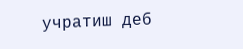учратиш деб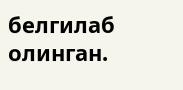белгилаб олинган.